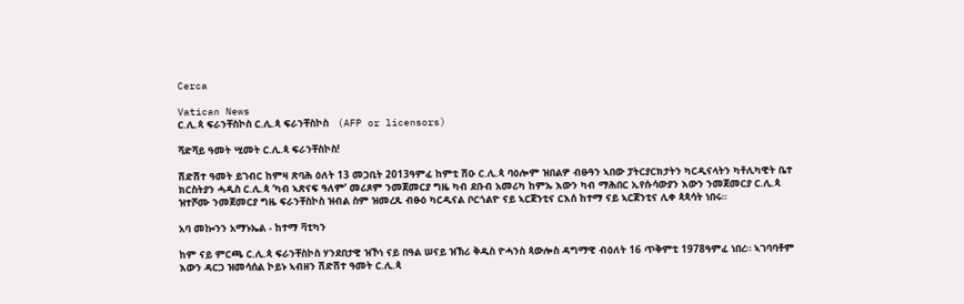Cerca

Vatican News
ር.ሊ.ጳ ፍራንቸስኮስ ር.ሊ.ጳ ፍራንቸስኮስ   (AFP or licensors)

ሻድሻይ ዓመት ሢመት ር.ሊ.ጳ ፍራንቸስኮስ!

ሽድሽተ ዓመት ይገብር ከምዛ ጽባሕ ዕለት 13 መጋቢት 2013ዓምፈ ከምቲ ሽዑ ር.ሊ.ጳ ባዕሎም ዝበልዎ ብፁዓን ኣበው ፓትርያርክታትን ካርዲናላትን ካቶሊካዊት ቤተ ክርስትያን ሓዲስ ር.ሊ.ጳ ‘ካብ ኣጽናፍ ዓለም’ መሪጾም ንመጀመርያ ግዜ ካብ ደቡብ አመሪካ ከምኡ እውን ካብ ማሕበር ኢየሱሳውያን እውን ንመጀመርያ ር.ሊ.ጳ ዝተሾሙ ንመጀመርያ ግዜ ፍራንቸስኮስ ዝብል ስም ዝመረጹ ብፁዕ ካርዲናል ቦርጎልዮ ናይ ኣርጀንቲና ርእሰ ከተማ ናይ ኣርጀንቲና ሊቀ ጳጳሳት ነበሩ።

አባ መኰንን አማኑኤል - ከተማ ቫቲካን

ከም ናይ ምርጫ ር.ሊ.ጳ ፍራንቸስኮስ ሃንደበታዊ ዝኾነ ናይ በዓል ሠናይ ዝኽሪ ቅዱስ ዮሓንስ ጳውሎስ ዳግማዊ ብዕለት 16 ጥቅምቲ 1978ዓምፈ ነበረ። ኣገባባቶም እውን ዳርጋ ዝመሳሰል ኮይኑ ኣብዘን ሽድሽተ ዓመት ር.ሊ.ጳ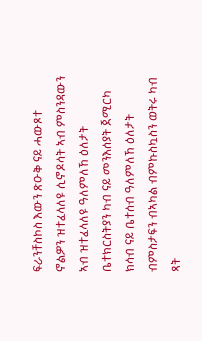ፍራንቸስኮስ እውን ጽዑቅ ናይ ሓውጾተ ኖልዎን ዝተፈላለዩ ሲኖዶሳት ኣብ ምስንዳውን ኣብ ዝተፈላለዩ ዓለምለኸ ዕለታት ቤተክርስትያን ካብ ናይ መንእሰያት ጀሚርካ ክሳብ ናይ ቤተሰብ ዓለምለኸ ዕለታት ብምስታፍን ብኣካል ብምኩስኳስን ወትሩ ካብ ጻት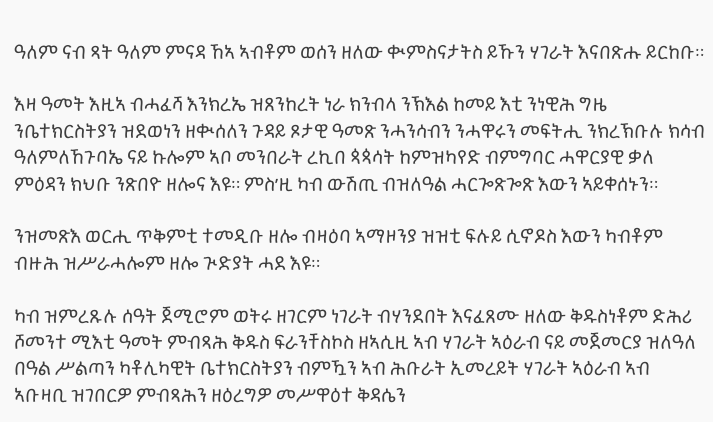ዓለም ናብ ጻት ዓለም ምናዳ ኸኣ ኣብቶም ወሰን ዘለው ቊምስናታትስ ይኹን ሃገራት እናበጽሑ ይርከቡ።

እዛ ዓመት እዚኣ ብሓፈሻ እንክረኤ ዝጸንከረት ነራ ክንብላ ንኽእል ከመይ እቲ ንነዊሕ ግዜ ንቤተክርስትያን ዝደወነን ዘቊሰለን ጉዳይ ጾታዊ ዓመጽ ንሓንሳብን ንሓዋሩን መፍትሒ ንክረኽቡሉ ክሳብ ዓለምለኸጉባኤ ናይ ኩሎም ኣቦ መንበራት ረኪበ ጳጳሳት ከምዝካየድ ብምግባር ሓዋርያዊ ቃለ ምዕዳን ክህቡ ንጽበዮ ዘሎና እዩ። ምስ’ዚ ካብ ውሽጢ ብዝለዓል ሓርጐጽጐጽ እውን ኣይቀሰኑን።

ንዝመጽእ ወርሒ ጥቅምቲ ተመዲቡ ዘሎ ብዛዕባ ኣማዞንያ ዝዝቲ ፍሉይ ሲኖዶስ እውን ካብቶም ብዙሕ ዝሥራሓሎም ዘሎ ጒድያት ሓደ እዩ።

ካብ ዝምረጹሉ ሰዓት ጀሚሮም ወትሩ ዘገርም ነገራት ብሃንደበት እናፈጸሙ ዘለው ቅዱስነቶም ድሕሪ ሾመንተ ሚእቲ ዓመት ምብጻሕ ቅዱስ ፍራንቸስኮስ ዘኣሲዚ ኣብ ሃገራት ኣዕራብ ናይ መጀመርያ ዝለዓለ በዓል ሥልጣን ካቶሊካዊት ቤተክርስትያን ብምዃን ኣብ ሕቡራት ኢመረይት ሃገራት ኣዕራብ ኣብ ኣቡዛቢ ዝገበርዎ ምብጻሕን ዘዕረግዎ መሥዋዕተ ቅዳሴን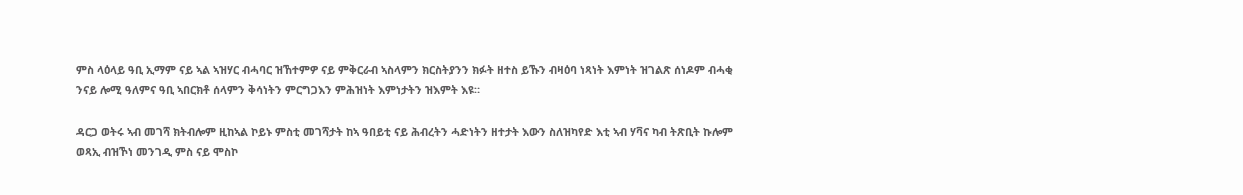ምስ ላዕላይ ዓቢ ኢማም ናይ ኣል ኣዝሃር ብሓባር ዝኸተምዎ ናይ ምቅርራብ ኣስላምን ክርስትያንን ክፉት ዘተስ ይኹን ብዛዕባ ነጻነት እምነት ዝገልጽ ሰነዶም ብሓቂ ንናይ ሎሚ ዓለምና ዓቢ ኣበርክቶ ሰላምን ቅሳነትን ምርግጋእን ምሕዝነት እምነታትን ዝእምት እዩ።

ዳርጋ ወትሩ ኣብ መገሻ ክትብሎም ዚከኣል ኮይኑ ምስቲ መገሻታት ከኣ ዓበይቲ ናይ ሕብረትን ሓድነትን ዘተታት እውን ስለዝካየድ እቲ ኣብ ሃቫና ካብ ትጽቢት ኩሎም ወጻኢ ብዝኾነ መንገዲ ምስ ናይ ሞስኮ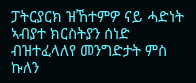ፓትርያርክ ዝኸተምዎ ናይ ሓድነት ኣብያተ ክርስትያን ሰነድ ብዝተፈላለየ መንግድታት ምስ ኩለን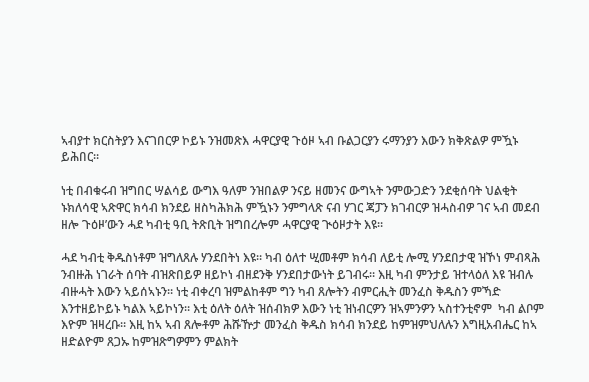ኣብያተ ክርስትያን እናገበርዎ ኮይኑ ንዝመጽእ ሓዋርያዊ ጉዕዞ ኣብ ቡልጋርያን ሩማንያን እውን ክቅጽልዎ ምዃኑ ይሕበር።

ነቲ በብቁሩብ ዝግበር ሣልሳይ ውግእ ዓለም ንዝበልዎ ንናይ ዘመንና ውግኣት ንምውጋድን ንደቂሰባት ህልቂት ኑክለሳዊ ኣጽዋር ክሳብ ክንደይ ዘስካሕክሕ ምዃኑን ንምግላጽ ናብ ሃገር ጃፓን ክገብርዎ ዝሓስብዎ ገና ኣብ መደብ ዘሎ ጉዕዞ’ውን ሓደ ካብቲ ዓቢ ትጽቢት ዝግበረሎም ሓዋርያዊ ጒዕዞታት እዩ።

ሓደ ካብቲ ቅዱስነቶም ዝግለጸሉ ሃንደበትነ እዩ። ካብ ዕለተ ሢመቶም ክሳብ ለይቲ ሎሚ ሃንደበታዊ ዝኾነ ምብጻሕ ንብዙሕ ነገራት ሰባት ብዝጽበይዎ ዘይኮነ ብዘደንቅ ሃንደበታውነት ይገብሩ። እዚ ካብ ምንታይ ዝተላዕለ እዩ ዝብሉ ብዙሓት እውን ኣይሰኣኑን። ነቲ ብቀረባ ዝምልከቶም ግን ካብ ጸሎትን ብምርሒት መንፈስ ቅዱስን ምኻድ እንተዘይኮይኑ ካልእ ኣይኮነን። እቲ ዕለት ዕለት ዝሰብክዎ እውን ነቲ ዝነብርዎን ዝኣምንዎን ኣስተንቲኖም  ካብ ልቦም እዮም ዝዛረቡ። እዚ ከኣ ኣብ ጸሎቶም ሕሹዅታ መንፈስ ቅዱስ ክሳብ ክንደይ ከምዝምህለሉን እግዚአብሔር ከኣ ዘድልዮም ጸጋኡ ከምዝጽግዎምን ምልክት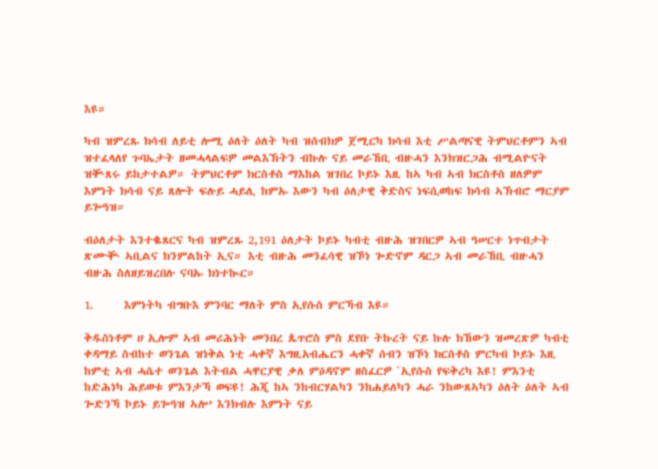እዩ።

ካብ ዝምረጹ ክሳብ ለይቲ ሎሚ ዕለት ዕለት ካብ ዝሰብክዎ ጀሚርካ ክሳብ እቲ ሥልጣናዊ ትምህርቶምን ኣብ ዝተፈላለየ ጉባኤታት ዘመሓላልፍዎ መልእኽትን ብኩሉ ናይ መራኸቢ ብዙሓን እንክዝርጋሕ ብሚልዮናት ዝቚጸሩ ይከታተልዎ። ትምህርቶም ክርስቶስ ማእከል ዝገበረ ኮይኑ እዚ ከኣ ካብ ኣብ ክርስቶስ ዘለዎም እምነት ክሳብ ናይ ጸሎት ፍሉይ ሓይሊ ከምኡ እውን ካብ ዕለታዊ ቅድስና ነፍሲወከፍ ክሳብ ኣኽብሮ ማርያም ይጐዓዝ።

ብዕለታት እንተቈጸርና ካብ ዝምረጹ 2,191 ዕለታት ኮይኑ ካብቲ ብዙሕ ዝገበርዎ ኣብ ዓሠርተ ነጥብታት ጽሙቚ ኣቢልና ክንምልከት ኢና። እቲ ብዙሕ መንፈሳዊ ዝኾነ ጐድኖም ዳርጋ ኣብ መራኸቢ ብዙሓን ብዙሕ ስለዘይዝረበሉ ናባኡ ክነተኲር።

1.      እምነትካ ብግቡእ ምንባር ማለት ምስ ኢየሱስ ምርኻብ እዩ።

ቅዱስነቶም ሀ ኢሎም ኣብ መሪሕነት መንበረ ጴጥሮስ ምስ ደየቡ ትኩረት ናይ ኩሉ ክኸውን ዝመረጽዎ ካብቲ ቀዳማይ ስብከተ ወንጌል ዝነቅል ነቲ ሓቀኛ እግዚአብሔርን ሓቀኛ ሰብን ዝኾነ ክርስቶስ ምርካብ ኮይኑ እዚ ከምቲ ኣብ ሓሴተ ወንጌል እትብል ሓዋርያዊ ቃለ ምዕዳኖም ዘስፈርዎ `ኢየሱስ የፍቅረካ እዩ! ምእንቲ ከድሕነካ ሕይወቱ ምእንታኻ ወፍዩ! ሕጂ ከኣ ንከብርሃልካን ንከሐይለካን ሓራ ንከውጸኣካን ዕለት ዕለት ኣብ ጐድንኻ ኮይኑ ይጐዓዝ ኣሎ’ እንክብሉ እምነት ናይ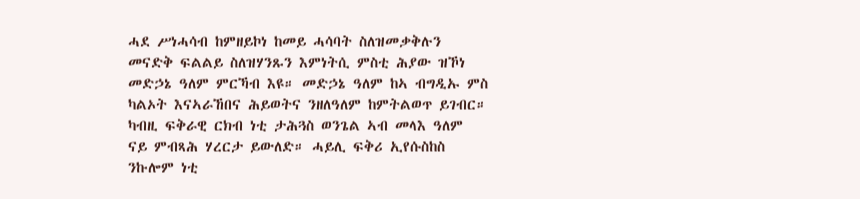ሓደ ሥነሓሳብ ከምዘይኮነ ከመይ ሓሳባት ስለዝመቃቅሉን መናድቅ ፍልልይ ስለዝሃንጹን እምነትሲ ምስቲ ሕያው ዝኾነ መድኃኔ ዓለም ምርኻብ እዩ። መድኃኔ ዓለም ከኣ ብግዲኡ ምስ ካልኦት እናኣራኸበና ሕይወትና ንዘለዓለም ከምትልወጥ ይገብር። ካብዚ ፍቅራዊ ርክብ ነቲ ታሕጓስ ወንጌል ኣብ መላእ ዓለም ናይ ምብጻሕ ሃረርታ ይውለድ። ሓይሊ ፍቅሪ ኢየሱስከስ ንኩሎም ነቲ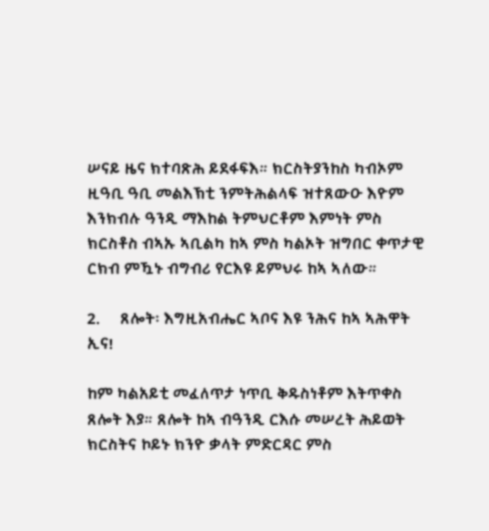ሠናይ ዜና ክተባጽሕ ይደፋፍእ። ክርስትያንከስ ካብኦም ዚዓቢ ዓቢ መልእኽቲ ንምትሕልላፍ ዝተጸውዑ እዮም እንክብሉ ዓንዲ ማእከል ትምህርቶም እምነት ምስ ክርስቶስ ብኣኡ ኣቢልካ ከኣ ምስ ካልኦት ዝግበር ቀጥታዊ ርክብ ምዃኑ ብግብሪ የርእዩ ይምህሩ ከኣ ኣለው።

2.     ጸሎት፡ እግዚአብሔር ኣቦና እዩ ንሕና ከኣ ኣሕዋት ኢና!

ከም ካልአይቲ መፈለጥታ ነጥቢ ቅዱስነቶም እትጥቀስ ጸሎት እያ። ጸሎት ከኣ ብዓንዲ ርእሱ መሠረት ሕይወት ክርስትና ኮይኑ ክንዮ ቃላት ምድርዳር ምስ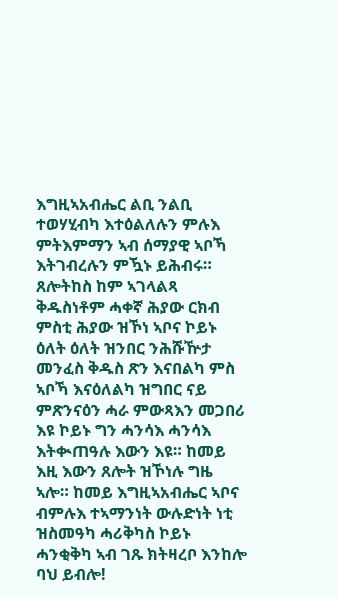እግዚኣአብሔር ልቢ ንልቢ ተወሃሂብካ እተዕልለሉን ምሉእ ምትእምማን ኣብ ሰማያዊ ኣቦኻ እትገብረሉን ምዃኑ ይሕብሩ። ጸሎትከስ ከም ኣገላልጻ ቅዱስነቶም ሓቀኛ ሕያው ርክብ ምስቲ ሕያው ዝኾነ ኣቦና ኮይኑ ዕለት ዕለት ዝንበር ንሕሹዅታ መንፈስ ቅዱስ ጽን እናበልካ ምስ ኣቦኻ እናዕለልካ ዝግበር ናይ ምጽንናዕን ሓራ ምውጻእን መጋበሪ እዩ ኮይኑ ግን ሓንሳእ ሓንሳእ እትቊጠዓሉ እውን እዩ። ከመይ እዚ እውን ጸሎት ዝኾነሉ ግዜ ኣሎ። ከመይ እግዚኣአብሔር ኣቦና ብምሉእ ተኣማንነት ውሉድነት ነቲ ዝስመዓካ ሓሪቅካስ ኮይኑ ሓንቂቅካ ኣብ ገጹ ክትዛረቦ እንከሎ ባህ ይብሎ!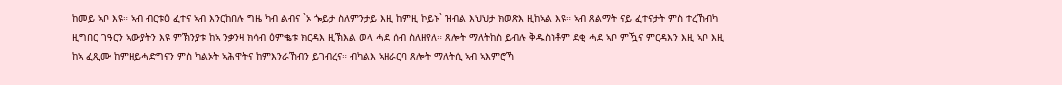ከመይ ኣቦ እዩ። ኣብ ብርቱዕ ፈተና ኣብ እንርከበሉ ግዜ ካብ ልብና `ኦ ጐይታ ስለምንታይ እዚ ከምዚ ኮይኑ` ዝብል እህህታ ክወጽእ ዚከኣል እዩ። ኣብ ጸልማት ናይ ፈተናታት ምስ ተረኸብካ ዚግበር ገዓርን ኣውያትን እዩ ምኽንያቱ ከኣ ንቃንዛ ክሳብ ዕምቈቱ ክርዳእ ዚኽእል ወላ ሓደ ሰብ ስለዘየለ። ጸሎት ማለትከስ ይብሉ ቅዱስነቶም ደቂ ሓደ ኣቦ ምዃና ምርዳእን እዚ ኣቦ እዚ ከኣ ፈጺሙ ከምዘይሓድግናን ምስ ካልኦት ኣሕዋትና ከምእንራኸብን ይገብረና። ብካልእ ኣዘራርባ ጸሎት ማለትሲ ኣብ ኣእምሮኻ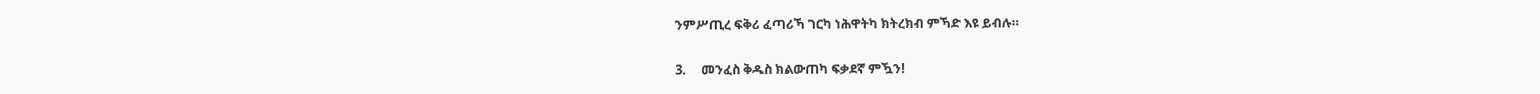ንምሥጢረ ፍቅሪ ፈጣሪኻ ገርካ ነሕዋትካ ክትረክብ ምኻድ እዩ ይብሉ።

3.     መንፈስ ቅዱስ ክልውጠካ ፍቃደኛ ምዃን!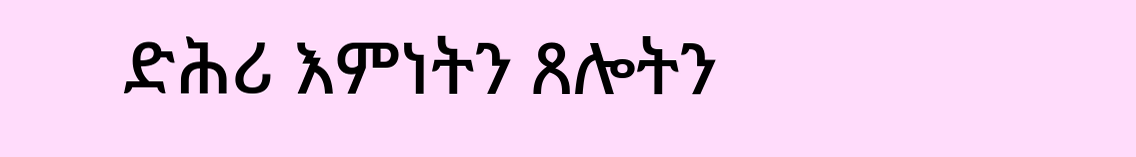ድሕሪ እምነትን ጸሎትን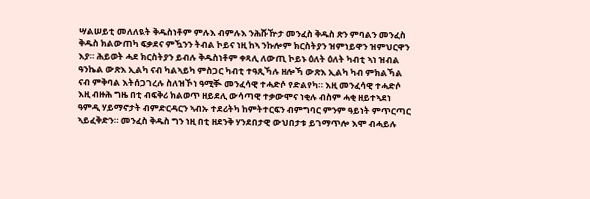ሣልሠይቲ መለለዪት ቅዱስነቶም ምሉእ ብምሉእ ንሕሹዅታ መንፈስ ቅዱስ ጽን ምባልን መንፈስ ቅዱስ ክልውጠካ ፍቃደና ምዃንን ትብል ኮይና ነዚ ከኣ ንኩሎም ክርስትያን ዝምነይዋን ዝምህርዋን እያ። ሕይወት ሓደ ክርስትያን ይብሉ ቅዱስነቶም ቀጻሊ ለውጢ ኮይኑ ዕለት ዕለት ካብቲ ኣነ ዝብል ዓንኬል ውጽእ ኢልካ ናብ ካልኣይካ ምስጋር ካብቲ ተዓጺኻሉ ዘሎኻ ውጽእ ኢልካ ካብ ምክልኻል ናብ ምቅባል እትሰጋገረሉ ስለዝኾነ ዓሚቚ መንፈሳዊ ተሓድሶ የድልየካ። እዚ መንፈሳዊ ተሓድሶ እዚ ብዙሕ ግዜ በቲ ብፍቅሪ ክልወጥ ዘይደሊ ውሳጣዊ ተቃውሞና ነቂሉ ብስም ሓቂ ዘይተኣደነ ዓምዲ ሃይማኖታት ብምድርዳርን ኣብኡ ተደሪትካ ከምትተርፍን ብምግባር ምንም ዓይነት ምጥርጣር ኣይፈቅድን። መንፈስ ቅዱስ ግን ነዚ በቲ ዘደንቅ ሃንደበታዊ ውህበታቱ ይገማጥሎ እሞ ብሓይሉ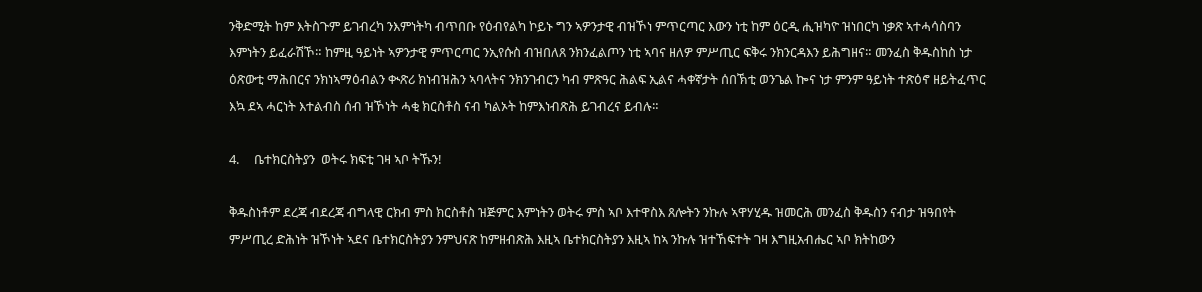ንቅድሚት ከም እትስጉም ይገብረካ ንእምነትካ ብጥበቡ የዕብየልካ ኮይኑ ግን ኣዎንታዊ ብዝኾነ ምጥርጣር እውን ነቲ ከም ዕርዲ ሒዝካዮ ዝነበርካ ነቃጽ ኣተሓሳስባን እምነትን ይፈራሽኾ። ከምዚ ዓይነት ኣዎንታዊ ምጥርጣር ንኢየሱስ ብዝበለጸ ንክንፈልጦን ነቲ ኣባና ዘለዎ ምሥጢር ፍቅሩ ንክንርዳእን ይሕግዘና። መንፈስ ቅዱስከስ ነታ ዕጽውቲ ማሕበርና ንክነኣማዕብልን ቊጽሪ ክነብዝሕን ኣባላትና ንክንገብርን ካብ ምጽዓር ሕልፍ ኢልና ሓቀኛታት ሰበኽቲ ወንጌል ኰና ነታ ምንም ዓይነት ተጽዕኖ ዘይትፈጥር እኳ ደኣ ሓርነት እተልብስ ሰብ ዝኾነት ሓቂ ክርስቶስ ናብ ካልኦት ከምእነብጽሕ ይገብረና ይብሉ።

4.     ቤተክርስትያን  ወትሩ ክፍቲ ገዛ ኣቦ ትኹን!

ቅዱስነቶም ደረጃ ብደረጃ ብግላዊ ርክብ ምስ ክርስቶስ ዝጅምር እምነትን ወትሩ ምስ ኣቦ እተዋስእ ጸሎትን ንኩሉ ኣዋሃሂዱ ዝመርሕ መንፈስ ቅዱስን ናብታ ዝዓበየት ምሥጢረ ድሕነት ዝኾነት ኣደና ቤተክርስትያን ንምህናጽ ከምዘብጽሕ እዚኣ ቤተክርስትያን እዚኣ ከኣ ንኩሉ ዝተኸፍተት ገዛ እግዚአብሔር ኣቦ ክትከውን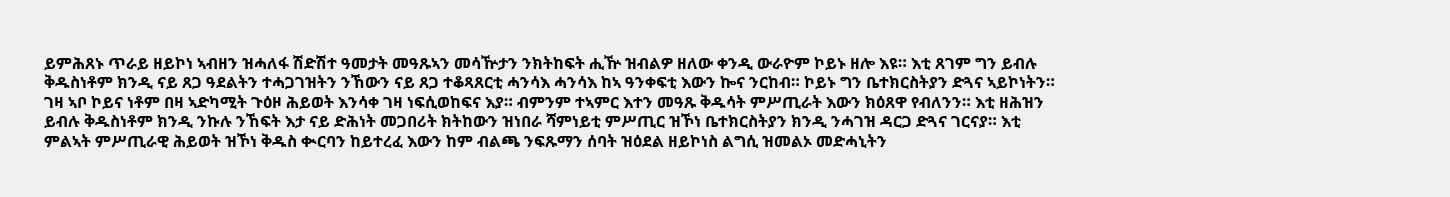ይምሕጸኑ ጥራይ ዘይኮነ ኣብዘን ዝሓለፋ ሽድሽተ ዓመታት መዓጹኣን መሳዅታን ንክትከፍት ሒዅ ዝብልዎ ዘለው ቀንዲ ውራዮም ኮይኑ ዘሎ እዩ። እቲ ጸገም ግን ይብሉ ቅዱስነቶም ክንዲ ናይ ጸጋ ዓደልትን ተሓጋገዝትን ንኸውን ናይ ጸጋ ተቆጻጸርቲ ሓንሳእ ሓንሳእ ከኣ ዓንቀፍቲ እውን ኰና ንርከብ። ኮይኑ ግን ቤተክርስትያን ድጓና ኣይኮነትን። ገዛ ኣቦ ኮይና ነቶም በዛ ኣድካሚት ጉዕዞ ሕይወት እንሳቀ ገዛ ነፍሲወከፍና እያ። ብምንም ተኣምር እተን መዓጹ ቅዱሳት ምሥጢራት እውን ክዕጸዋ የብለንን። እቲ ዘሕዝን ይብሉ ቅዱስነቶም ክንዲ ንኩሉ ንኸፍት እታ ናይ ድሕነት መጋበሪት ክትከውን ዝነበራ ሻምነይቲ ምሥጢር ዝኾነ ቤተክርስትያን ክንዲ ንሓገዝ ዳርጋ ድጓና ገርናያ። እቲ ምልኣት ምሥጢራዊ ሕይወት ዝኾነ ቅዱስ ቊርባን ከይተረፈ እውን ከም ብልጫ ንፍጹማን ሰባት ዝዕደል ዘይኮነስ ልግሲ ዝመልኦ መድሓኒትን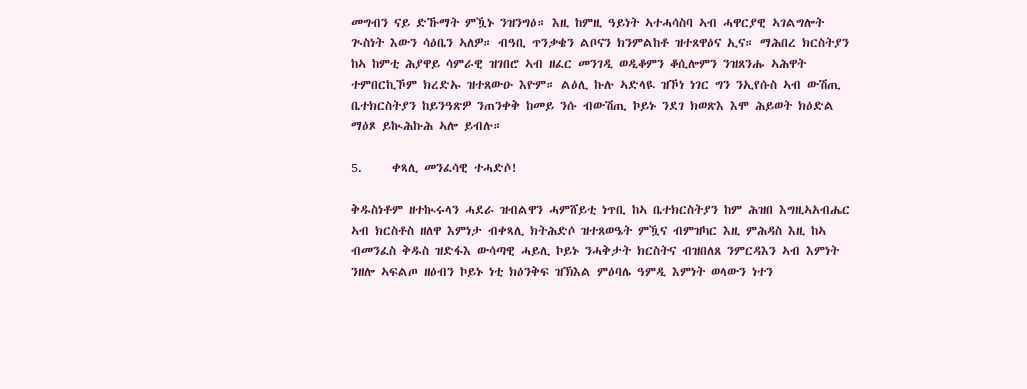መግብን ናይ ድኹማት ምዃኑ ንዝንግዕ። እዚ ከምዚ ዓይነት ኣተሓሳስባ ኣብ ሓዋርያዊ ኣገልግሎት ጒስነት እውን ሳዕቤን ኣለዎ። ብዓቢ ጥንቃቄን ልቦናን ክንምልከቶ ዝተጸዋዕና ኢና። ማሕበረ ክርስትያን ከኣ ከምቲ ሕያዋይ ሳምራዊ ዝገበሮ ኣብ ዘፈር መንገዲ ወዲቆምን ቆሲሎምን ንዝጸንሑ ኣሕዋት ተምበርኪኾም ክረድኡ ዝተጸውዑ እዮም። ልዕሊ ኩሉ ኣድላዪ ዝኾነ ነገር ግን ንኢየሱስ ኣብ ውሽጢ ቤተክርስትያን ከይንዓጽዎ ንጠንቀቅ ከመይ ንሱ ብውሽጢ ኮይኑ ንደገ ክወጽእ እሞ ሕይወት ክዕድል ማዕጾ ይኲሕኩሕ ኣሎ ይብሉ።

5.     ቀጻሊ መንፈሳዊ ተሓድሶ!

ቅዱስነቶም ዘተኲሩላን ሓደራ ዝብልዋን ሓምሸይቲ ነጥቢ ከኣ ቤተክርስትያን ከም ሕዝበ እግዚኣአብሔር ኣብ ክርስቶስ ዘለዋ እምነታ ብቀጻሊ ክትሕድሶ ዝተጸወዔት ምዃና ብምዝካር እዚ ምሕዳስ እዚ ከኣ ብመንፈስ ቅዱስ ዝድፋእ ውሳጣዊ ሓይሊ ኮይኑ ንሓቅታት ክርስትና ብዝበለጸ ንምርዳእን ኣብ እምነት ንዘሎ ኣፍልጦ ዘዕብን ኮይኑ ነቲ ክዕንቅፍ ዝኽእል ምዕባሌ ዓምዲ እምነት ወላውን ነተን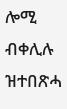ሎሚ ብቀሊሉ ዝተበጽሓ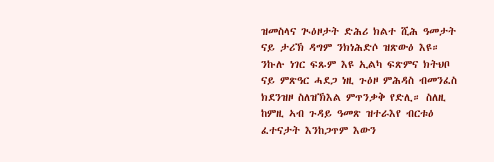ዝመስላና ጒዕዞታት ድሕሪ ክልተ ሺሕ ዓመታት ናይ ታሪኽ ዳግም ንክነሕድሶ ዝጽውዕ እዩ። ንኩሉ ነገር ፍጹም እዩ ኢልካ ፍጽምና ክትህቦ ናይ ምጽዓር ሓደጋ ነዚ ጉዕዞ ምሕዳስ ብመንፈስ ክደንዝዞ ስለዝኽእል ምጥንቃቅ የድሊ። ስለዚ ከምዚ ኣብ ጉዳይ ዓመጽ ዝተራእየ ብርቱዕ ፈተናታት እንከጋጥም እውን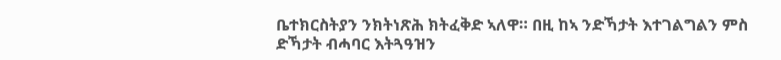ቤተክርስትያን ንክትነጽሕ ክትፈቅድ ኣለዋ። በዚ ከኣ ንድኻታት እተገልግልን ምስ ድኻታት ብሓባር እትጓዓዝን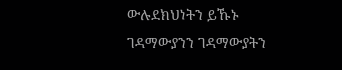ውሉደክህነትን ይኹኑ ገዳማውያንን ገዳማውያትን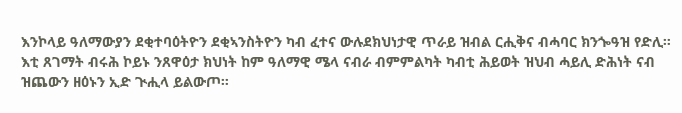እንኮላይ ዓለማውያን ደቂተባዕትዮን ደቂኣንስትዮን ካብ ፈተና ውሉደክህነታዊ ጥራይ ዝብል ርሒቅና ብሓባር ክንጐዓዝ የድሊ። እቲ ጸገማት ብሩሕ ኮይኑ ንጸዋዕታ ክህነት ከም ዓለማዊ ሜላ ናብራ ብምምልካት ካብቲ ሕይወት ዝህብ ሓይሊ ድሕነት ናብ ዝጨውን ዘዕኑን ኢድ ጒሒላ ይልውጦ።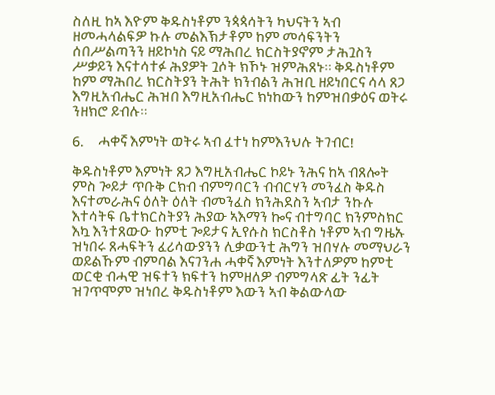ስለዚ ከኣ እዮም ቅዱስነቶም ንጳጳሳትን ካህናትን ኣብ ዘመሓላልፍዎ ኩሉ መልእኽታቶም ከም መሳፍንትን ሰበሥልጣንን ዘይኮነስ ናይ ማሕበረ ክርስትያኖም ታሕጓስን ሥቃይን እናተሳተፉ ሕያዎት ጓሶት ክኾኑ ዝምሕጸኑ። ቅዱስነቶም ከም ማሕበረ ክርስትያን ትሕት ክንብልን ሕዝቢ ዘይነበርና ሳላ ጸጋ እግዚአብሔር ሕዝበ እግዚአብሔር ክነከውን ከምዝበቃዕና ወትሩ ንዘክሮ ይብሉ።

6.     ሓቀኛ እምነት ወትሩ ኣብ ፈተነ ከምእንህሉ ትገብር!

ቅዱስነቶም እምነት ጸጋ እግዚአብሔር ኮይኑ ንሕና ከኣ ብጸሎት ምስ ጐይታ ጥቡቅ ርክብ ብምግባርን ብብርሃን መንፈስ ቅዱስ እናተመራሕና ዕለት ዕለት ብመንፈስ ክንሕደስን ኣብታ ንኩሉ እተሳትፍ ቤተክርስትያን ሕያው ኣእማን ኰና ብተግባር ክንምስክር እኳ እንተጸውዑ ከምቲ ጐይታና ኢየሱስ ክርስቶስ ነቶም ኣብ ግዜኡ ዝነበሩ ጸሓፍትን ፈሪሳውያንን ሊቃውንቲ ሕግን ዝበሃሉ መማህራን ወይልኹም ብምባል እናገንሐ ሓቀኛ እምነት እንተለዎም ከምቲ ወርቂ ብሓዊ ዝፍተን ክፍተን ከምዘለዎ ብምግላጽ ፊት ንፊት ዝገጥሞም ዝነበረ ቅዱስነቶም እውን ኣብ ቅልውላው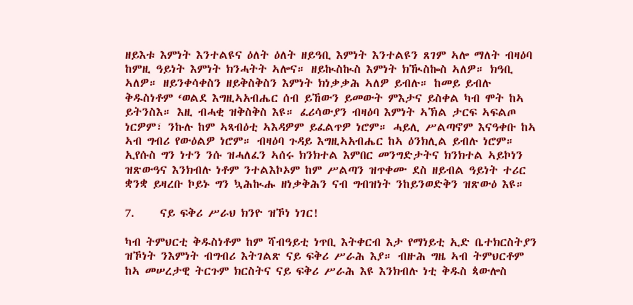ዘይእቱ እምነት እንተልዩና ዕለት ዕለት ዘይዓቢ እምነት እንተልዩን ጸገም ኣሎ ማለት ብዛዕባ ከምዚ ዓይነት እምነት ክንሓትት ኣሎና። ዘይኲስኲስ እምነት ክዂስኰስ ኣለዎ። ክዓቢ ኣለዎ። ዘይንቀሳቀስን ዘይቅስቅስን እምነት ክነቃቃሕ ኣለዎ ይብሉ። ከመይ ይብሉ ቅዱስነቶም ‘ወልደ እግዚኣአብሔር ሰብ ይኸውን ይመውት ምእታና ይስቀል ካብ ሞት ከኣ ይትንስእ። እዚ ብሓቂ ዝቅስቅስ እዩ። ፈሪሳውያን ብዛዕባ እምነት ኣኽል ታርፍ ኣፍልጦ ነርዎም፣ ንኩሉ ከም ኣጻብዕቲ ኣእዳዎም ይፈልጥዎ ነሮም። ሓይሊ ሥልጣኖም እናዓቀቡ ከኣ ኣብ ግብሪ የውዕልዎ ነሮም። ብዛዕባ ጉዳይ እግዚኣአብሔር ከኣ ዕንክሊል ይብሉ ነሮም። ኢየሱስ ግን ነተን ንሱ ዝሓለፈን ኣሰሩ ክንክተል እምበር መንግድታትና ክንክተል ኣይኮነን ዝጽውዓና እንክብሉ ነቶም ንተልእኮኦም ከም ሥልጣን ዝጥቀሙ ደስ ዘይብል ዓይነት ተሪር ቋንቋ ይዛረቡ ኮይኑ ግን ኳሕኲሑ ዘነቃቅሕን ናብ ግብዝነት ንከይንወድቅን ዝጽውዕ እዩ።

7.     ናይ ፍቅሪ ሥራህ ክንዮ ዝኾነ ነገር!

ካብ ትምህርቲ ቅዱስነቶም ከም ሻብዓይቲ ነጥቢ እትቀርብ እታ የማነይቲ ኢድ ቤተክርስትያን ዝኾነት ንእምነት ብግብሪ እትገልጽ ናይ ፍቅሪ ሥራሕ እያ። ብዙሕ ግዜ ኣብ ትምህርቶም ከኣ መሠረታዊ ትርጉም ክርስትና ናይ ፍቅሪ ሥራሕ እዩ እንክብሉ ነቲ ቅዱስ ጳውሎስ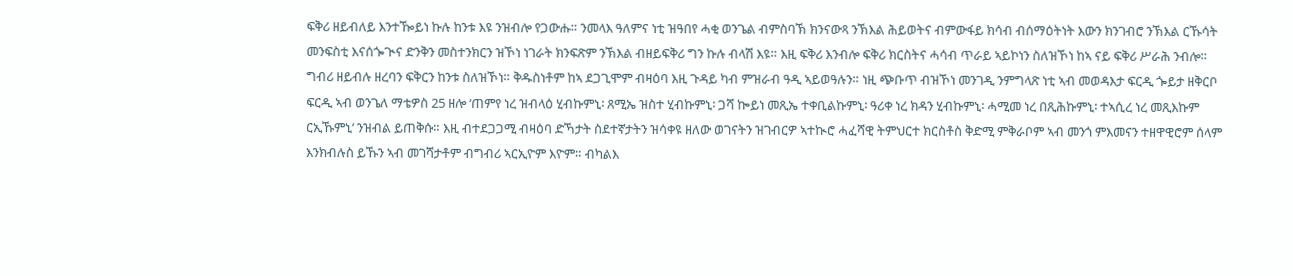ፍቅሪ ዘይብለይ እንተዀይነ ኩሉ ከንቱ እዩ ንዝብሎ የጋውሑ። ንመላእ ዓለምና ነቲ ዝዓበየ ሓቂ ወንጌል ብምስባኽ ክንናውጻ ንኽእል ሕይወትና ብምውፋይ ክሳብ ብሰማዕትነት እውን ክንገብሮ ንኽእል ርኹሳት መንፍስቲ እናሰጐጒና ድንቅን መስተንክርን ዝኾነ ነገራት ክንፍጽም ንኽእል ብዘይፍቅሪ ግን ኩሉ ብላሽ እዩ። እዚ ፍቅሪ እንብሎ ፍቅሪ ክርስትና ሓሳብ ጥራይ ኣይኮነን ስለዝኾነ ከኣ ናይ ፍቅሪ ሥራሕ ንብሎ። ግብሪ ዘይብሉ ዘረባን ፍቅርን ከንቱ ስለዝኾነ። ቅዱስነቶም ከኣ ደጋጊሞም ብዛዕባ እዚ ጉዳይ ካብ ምዝራብ ዓዲ ኣይወዓሉን። ነዚ ጭቡጥ ብዝኾነ መንገዲ ንምግላጽ ነቲ ኣብ መወዳእታ ፍርዲ ጐይታ ዘቅርቦ ፍርዲ ኣብ ወንጌለ ማቴዎስ 25 ዘሎ ‘ጠምየ ነረ ዝብላዕ ሂብኩምኒ፡ ጸሚኤ ዝስተ ሂብኩምኒ፡ ጋሻ ኰይነ መጺኤ ተቀቢልኩምኒ፡ ዓሪቀ ነረ ክዳን ሂብኩምኒ፡ ሓሚመ ነረ በጺሕኩምኒ፡ ተኣሲረ ነረ መጺእኩም ርኢኹምኒ’ ንዝብል ይጠቅሱ። እዚ ብተደጋጋሚ ብዛዕባ ድኻታት ስደተኛታትን ዝሳቀዩ ዘለው ወገናትን ዝገብርዎ ኣተኲሮ ሓፈሻዊ ትምህርተ ክርስቶስ ቅድሚ ምቅራቦም ኣብ መንጎ ምእመናን ተዘዋዊሮም ሰላም እንክብሉስ ይኹን ኣብ መገሻታቶም ብግብሪ ኣርኢዮም እዮም። ብካልእ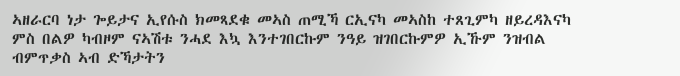ኣዘራርባ ነታ ጐይታና ኢየሱስ ክመጻደቁ መኣስ ጠሚኻ ርኢናካ መኣስከ ተጸጊምካ ዘይረዳእናካ ምስ በልዎ ካብዞም ናኣሽቱ ንሓደ እኳ እንተገበርኩም ንዓይ ዝገበርኩምዎ ኢኹም ንዝብል ብምጥቃስ ኣብ ድኻታትን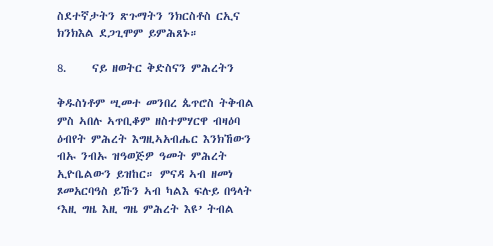ስደተኛታትን ጽጉማትን ንክርስቶስ ርኢና ክንክእል ደጋጊሞም ይምሕጸኑ።

8.     ናይ ዘወትር ቅድስናን ምሕረትን

ቅዱስነቶም ሢመተ መንበረ ጴጥሮስ ትቅብል ምስ ኣበሉ ኣጥቢቆም ዘስተምሃርዋ ብዛዕባ ዕብየት ምሕረት እግዚኣአብሔር እንክኸውን ብኡ ንብኡ ዝዓወጅዎ ዓመት ምሕረት ኢዮቤልውን ይዝከር። ምናዳ ኣብ ዘመነ ጾመአርባዓስ ይኹን ኣብ ካልእ ፍሉይ በዓላት ‘እዚ ግዜ እዚ ግዜ ምሕረት እዩ’ ትብል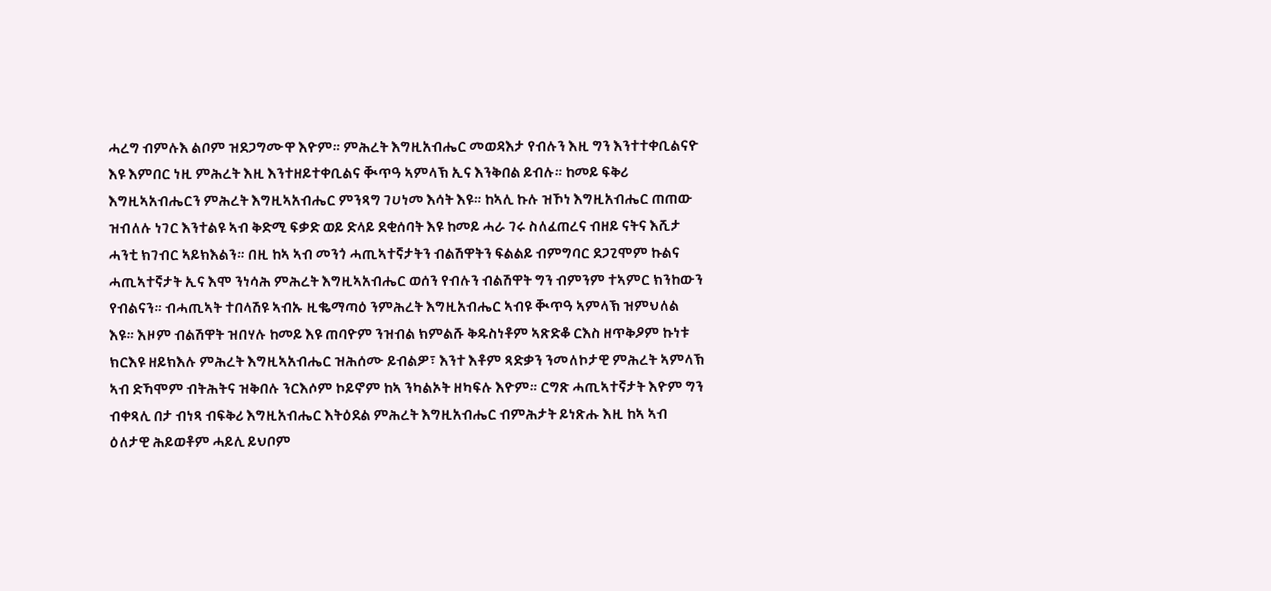ሓረግ ብምሉእ ልቦም ዝደጋግሙዋ እዮም። ምሕረት እግዚአብሔር መወዳእታ የብሉን እዚ ግን እንተተቀቢልናዮ እዩ እምበር ነዚ ምሕረት እዚ እንተዘይተቀቢልና ቚጥዓ ኣምላኽ ኢና እንቅበል ይብሉ። ከመይ ፍቅሪ እግዚኣአብሔርን ምሕረት እግዚኣአብሔር ምንጻግ ገሀነመ እሳት እዩ። ከኣሊ ኩሉ ዝኾነ እግዚአብሔር ጠጠው ዝብለሉ ነገር እንተልዩ ኣብ ቅድሚ ፍቃድ ወይ ድላይ ደቂሰባት እዩ ከመይ ሓራ ገሩ ስለፈጠረና ብዘይ ናትና እሺታ ሓንቲ ክገብር ኣይክእልን። በዚ ከኣ ኣብ መንጎ ሓጢኣተኛታትን ብልሽዋትን ፍልልይ ብምግባር ደጋጊሞም ኩልና ሓጢኣተኛታት ኢና እሞ ንነሳሕ ምሕረት እግዚኣአብሔር ወሰን የብሉን ብልሽዋት ግን ብምንም ተኣምር ክንከውን የብልናን። ብሓጢኣት ተበላሽዩ ኣብኡ ዚቈማጣዕ ንምሕረት እግዚአብሔር ኣብዩ ቚጥዓ ኣምላኽ ዝምህለል እዩ። እዞም ብልሽዋት ዝበሃሉ ከመይ እዩ ጠባዮም ንዝብል ክምልሹ ቅዱስነቶም ኣጽድቆ ርእስ ዘጥቅዖም ኩነቱ ክርእዩ ዘይክእሉ ምሕረት እግዚኣአብሔር ዝሕሰሙ ይብልዎ፣ እንተ እቶም ጻድቃን ንመለኮታዊ ምሕረት ኣምላኽ ኣብ ድኻሞም ብትሕትና ዝቅበሉ ንርእሶም ኮይኖም ከኣ ንካልኦት ዘካፍሉ እዮም። ርግጽ ሓጢኣተኛታት እዮም ግን ብቀጻሊ በታ ብነጻ ብፍቅሪ እግዚአብሔር እትዕደል ምሕረት እግዚአብሔር ብምሕታት ይነጽሑ እዚ ከኣ ኣብ ዕለታዊ ሕይወቶም ሓይሊ ይህቦም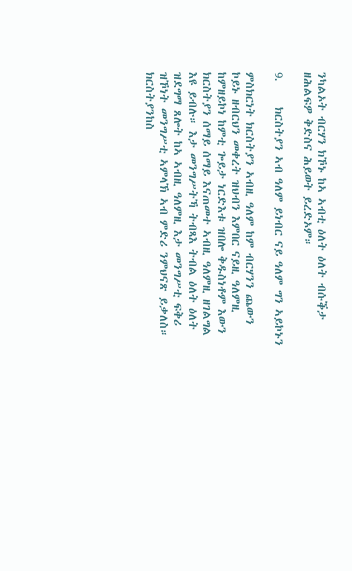ንካልኦት ብርሃን ክኾኑ ከኣ ኣብቲ ዕለት ዕለት ብሱቕታ ዘሕልፍዎ ቅድስና ሕይወት ይረድኦም።

9.     ክርስትያን ኣብ ዓለም ይነብር ናይ ዓለም ግን ኣይኮኑን

ምስክርነት ክርስትያን ኣብዚ ዓለም ከም ብርሃንን ጨውን ኮይኑ ዘብርህን መቀረት ዝህብን እምበር ናይዚ ዓለምዚ ከምዘይኮነ ከምቲ ጐይታ ነርድእቱ ዝበሎ ቅዱስነቶም እውን ክርስትያን ሰማይ ሰማይ እናጠመተ ኣብዚ ዓለምዚ ዘገልግል እዩ ይብሉ። እታ መንግሥትኻ ትብጻእ ትብል ዕለት ዕለት ዝደግማ ጸሎት ከኣ ኣብዚ ዓለምዚ እታ መንግሥቲ ፍቅሪ ዝኾነት መንግሥቲ ኣምላኽ ኣብ ምድሪ ንምህናጽ ይቃለስ። ክርስትያንከስ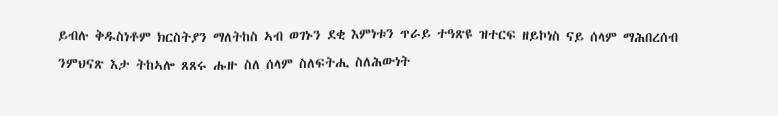ይብሉ ቅዱስነቶም ክርስትያን ማለትከስ ኣብ ወገኑን ደቂ እምነቱን ጥራይ ተዓጽዩ ዝተርፍ ዘይኮነስ ናይ ሰላም ማሕበረሰብ ንምህናጽ እታ ትከኣሎ ጸጸሩ ሑዙ ስለ ሰላም ስለፍትሒ ስለሕውነት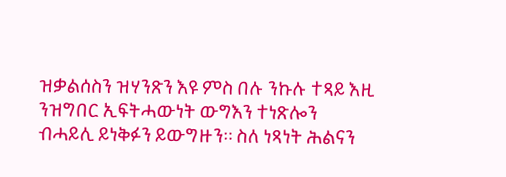ዝቃልሰስን ዝሃንጽን እዩ ምስ በሉ ንኩሉ ተጻይ እዚ ንዝግበር ኢፍትሓውነት ውግእን ተነጽሎን ብሓይሊ ይነቅፉን ይውግዙን። ስለ ነጻነት ሕልናን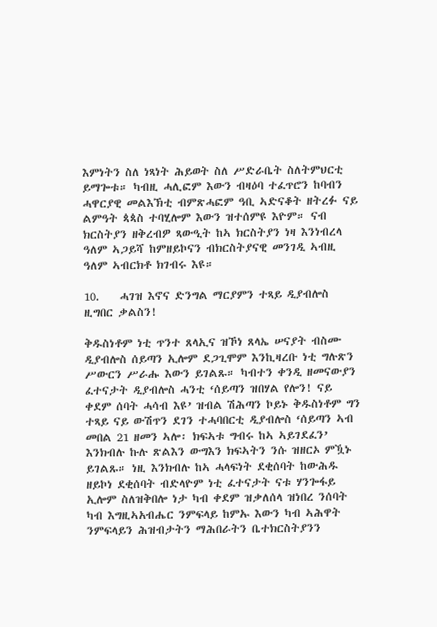እምነትን ስለ ነጻነት ሕይወት ስለ ሥድራቤት ስለትምህርቲ ይማጐቱ። ካብዚ ሓሊፎም እውን ብዛዕባ ተፈጥሮን ከባብን ሓዋርያዊ መልእኽቲ ብምጽሓፎም ዓቢ ኣድናቆት ዘትረፉ ናይ ልምዓት ጳጳስ ተባሂሎም እውን ዝተሰምዩ እዮም። ናብ ክርስትያን ዘቅረብዎ ጻውዒት ከኣ ክርስትያን ነዛ እንነብረላ ዓለም ኣጋይሻ ከምዘይኮናን ብክርስትያናዊ መንገዲ ኣብዚ ዓለም ኣብርክቶ ክገብሩ እዩ።

10.    ሓገዝ እኖና ድንግል ማርያምን ተጻይ ዲያብሎስ ዚግበር ቃልስን!

ቅዱስነቶም ነቲ ጥንተ ጸላኢና ዝኾነ ጸላኤ ሠናያት ብስሙ ዲያብሎስ ሰይጣን ኢሎም ደጋጊሞም እንኪዛረቡ ነቲ ግሉጽን ሥውርን ሥራሑ እውን ይገልጹ። ካብተን ቀንዲ ዘመናውያን ፈተናታት ዲያብሎስ ሓንቲ ‘ሰይጣን ዝበሃል የሎን! ናይ ቀደም ሰባት ሓሳብ እዩ’ ዝብል ሽሕጣን ኮይኑ ቅዱስነቶም ግን ተጻይ ናይ ውሽጥን ደገን ተሓባበርቲ ዲያብሎስ ‘ሰይጣን ኣብ መበል 21 ዘመን ኣሎ፡ ክፍኣቱ ግብሩ ከኣ ኣይገደፈን’ እንክብሉ ኩሉ ጽልእን ውግእን ክፍኣትን ንሱ ዝዘርኦ ምዃኑ ይገልጹ። ነዚ እንክብሉ ከኣ ሓላፍነት ደቂሰባት ከውሕዱ ዘይኮነ ደቂሰባት ብድላዮም ነቲ ፈተናታት ናቱ ሃንጐፋይ ኢሎም ስለዝቅበሎ ነታ ካብ ቀደም ዝቃለሰላ ዝነበረ ንሰባት ካብ እግዚኣአብሔር ንምፍላይ ከምኡ እውን ካብ ኣሕዋት ንምፍላይን ሕዝብታትን ማሕበራትን ቤተክርስትያንን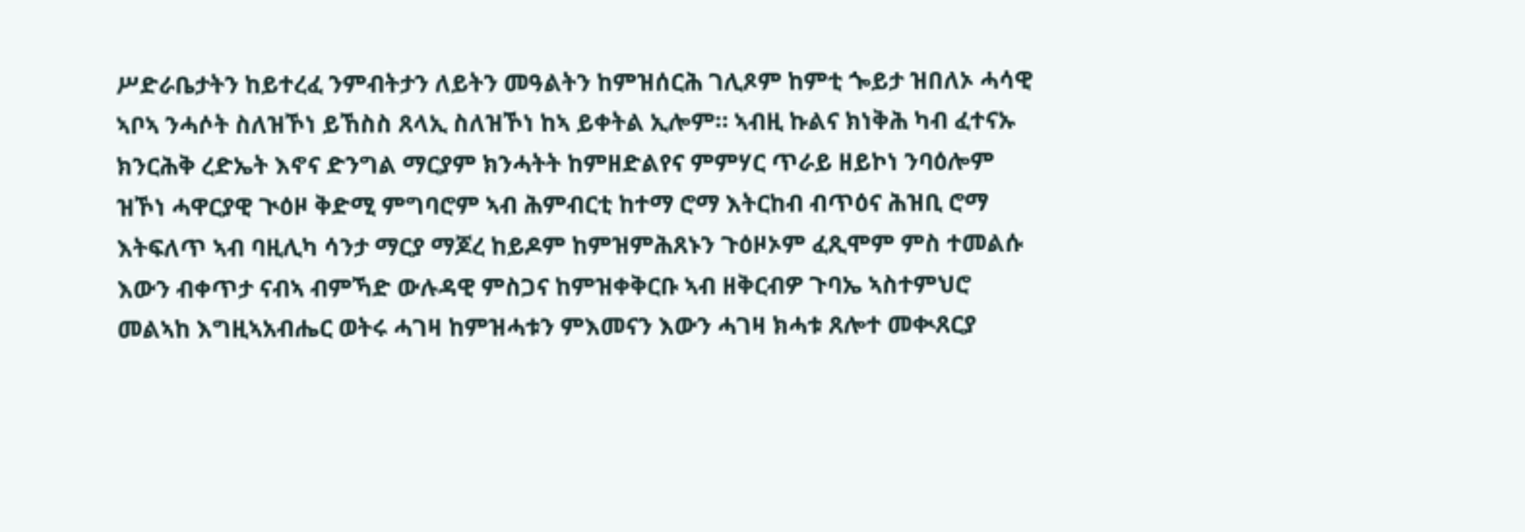ሥድራቤታትን ከይተረፈ ንምብትታን ለይትን መዓልትን ከምዝሰርሕ ገሊጾም ከምቲ ጐይታ ዝበለኦ ሓሳዊ ኣቦኣ ንሓሶት ስለዝኾነ ይኸስስ ጸላኢ ስለዝኾነ ከኣ ይቀትል ኢሎም። ኣብዚ ኩልና ክነቅሕ ካብ ፈተናኡ ክንርሕቅ ረድኤት እኖና ድንግል ማርያም ክንሓትት ከምዘድልየና ምምሃር ጥራይ ዘይኮነ ንባዕሎም ዝኾነ ሓዋርያዊ ጒዕዞ ቅድሚ ምግባሮም ኣብ ሕምብርቲ ከተማ ሮማ እትርከብ ብጥዕና ሕዝቢ ሮማ እትፍለጥ ኣብ ባዚሊካ ሳንታ ማርያ ማጆረ ከይዶም ከምዝምሕጸኑን ጉዕዞኦም ፈጺሞም ምስ ተመልሱ እውን ብቀጥታ ናብኣ ብምኻድ ውሉዳዊ ምስጋና ከምዝቀቅርቡ ኣብ ዘቅርብዎ ጉባኤ ኣስተምህሮ መልኣከ እግዚኣአብሔር ወትሩ ሓገዛ ከምዝሓቱን ምእመናን እውን ሓገዛ ክሓቱ ጸሎተ መቊጸርያ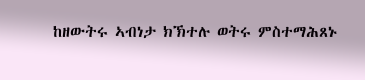ከዘውትሩ ኣብነታ ክኽተሉ ወትሩ ምስተማሕጸኑ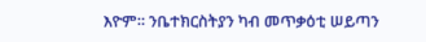እዮም። ንቤተክርስትያን ካብ መጥቃዕቲ ሠይጣን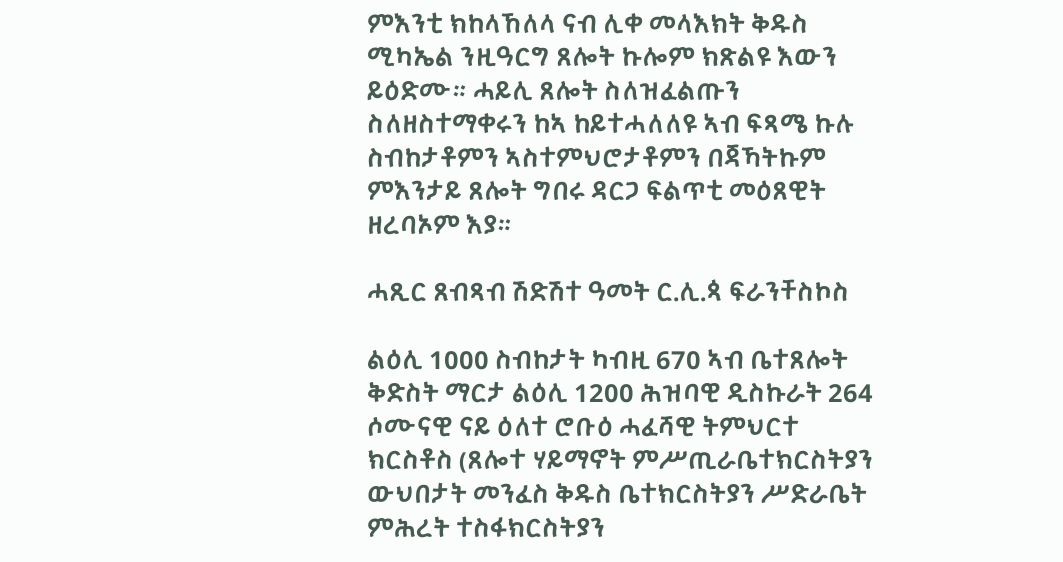ምእንቲ ክከላኸለላ ናብ ሊቀ መላእክት ቅዱስ ሚካኤል ንዚዓርግ ጸሎት ኩሎም ክጽልዩ እውን ይዕድሙ። ሓይሊ ጸሎት ስለዝፈልጡን ስለዘስተማቀሩን ከኣ ከይተሓለለዩ ኣብ ፍጻሜ ኩሉ ስብከታቶምን ኣስተምህሮታቶምን በጃኻትኩም ምእንታይ ጸሎት ግበሩ ዳርጋ ፍልጥቲ መዕጸዊት ዘረባኦም እያ።

ሓጺር ጸብጻብ ሽድሽተ ዓመት ር.ሊ.ጳ ፍራንቸስኮስ

ልዕሊ 1000 ስብከታት ካብዚ 670 ኣብ ቤተጸሎት ቅድስት ማርታ ልዕሊ 1200 ሕዝባዊ ዲስኩራት 264 ሶሙናዊ ናይ ዕለተ ሮቡዕ ሓፈሻዊ ትምህርተ ክርስቶስ (ጸሎተ ሃይማኖት ምሥጢራቤተክርስትያን ውህበታት መንፈስ ቅዱስ ቤተክርስትያን ሥድራቤት ምሕረት ተስፋክርስትያን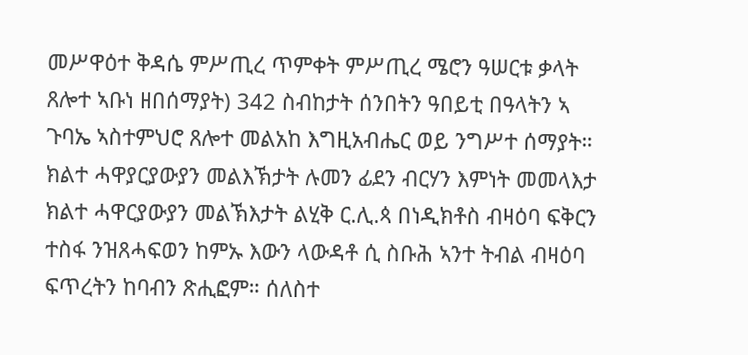መሥዋዕተ ቅዳሴ ምሥጢረ ጥምቀት ምሥጢረ ሜሮን ዓሠርቱ ቃላት ጸሎተ ኣቡነ ዘበሰማያት) 342 ስብከታት ሰንበትን ዓበይቲ በዓላትን ኣ ጉባኤ ኣስተምህሮ ጸሎተ መልአከ እግዚአብሔር ወይ ንግሥተ ሰማያት። ክልተ ሓዋያርያውያን መልእኽታት ሉመን ፊደን ብርሃን እምነት መመላእታ ክልተ ሓዋርያውያን መልኽእታት ልሂቅ ር.ሊ.ጳ በነዲክቶስ ብዛዕባ ፍቅርን ተስፋ ንዝጸሓፍወን ከምኡ እውን ላውዳቶ ሲ ስቡሕ ኣንተ ትብል ብዛዕባ ፍጥረትን ከባብን ጽሒፎም። ሰለስተ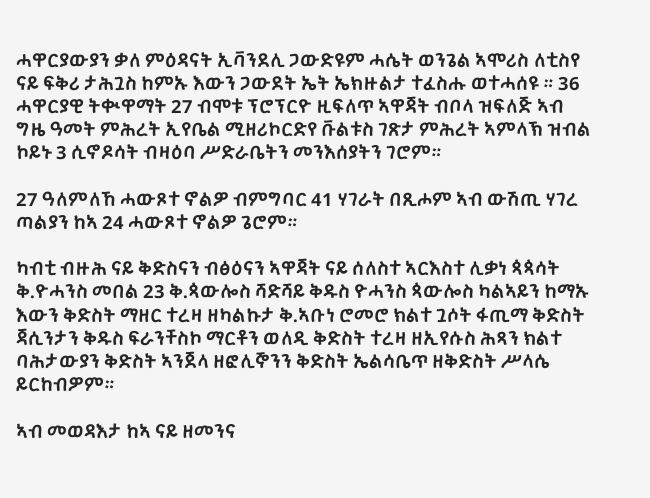ሓዋርያውያን ቃለ ምዕዳናት ኢቫንደሊ ጋውድዩም ሓሴት ወንጌል ኣሞሪስ ለቲስየ ናይ ፍቅሪ ታሕጓስ ከምኡ እውን ጋውደት ኤት ኤክዙልታ ተፈስሑ ወተሓሰዩ ። 36 ሓዋርያዊ ትቊዋማት 27 ብሞቱ ፕሮፕርዮ ዚፍለጥ ኣዋጃት ብቦላ ዝፍለጅ ኣብ ግዜ ዓመት ምሕረት ኢየቤል ሚዘሪኮርድየ ቩልቱስ ገጽታ ምሕረት ኣምላኽ ዝብል ኮይኑ 3 ሲኖዶሳት ብዛዕባ ሥድራቤትን መንእሰያትን ገሮም።

27 ዓለምለኸ ሓውጾተ ኖልዎ ብምግባር 41 ሃገራት በጺሖም ኣብ ውሽጢ ሃገረ ጣልያን ከኣ 24 ሓውጾተ ኖልዎ ጌሮም።

ካብቲ ብዙሕ ናይ ቅድስናን ብፅዕናን ኣዋጃት ናይ ሰለስተ ኣርእስተ ሊቃነ ጳጳሳት ቅ.ዮሓንስ መበል 23 ቅ.ጳውሎስ ሻድሻይ ቅዱስ ዮሓንስ ጳውሎስ ካልኣይን ከማኡ እውን ቅድስት ማዘር ተረዛ ዘካልኩታ ቅ.ኣቡነ ሮመሮ ክልተ ጓሶት ፋጢማ ቅድስት ጃሲንታን ቅዱስ ፍራንቸስኮ ማርቶን ወለዲ ቅድስት ተረዛ ዘኢየሱስ ሕጻን ክልተ ባሕታውያን ቅድስት ኣንጀላ ዘፎሊኞንን ቅድስት ኤልሳቤጥ ዘቅድስት ሥላሴ ይርከብዎም።

ኣብ መወዳእታ ከኣ ናይ ዘመንና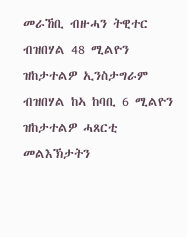መራኸቢ ብዙሓን ትዊተር ብዝበሃል 48 ሚልዮን ዝከታተልዎ ኢንስታግራም ብዝበሃል ከኣ ከባቢ 6 ሚልዮን ዝከታተልዎ ሓጸርቲ መልእኽታትን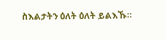ስእልታትን ዕለት ዕለት ይልእኹ።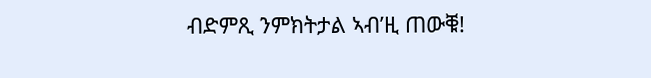ብድምጺ ንምክትታል ኣብ’ዚ ጠውቑ!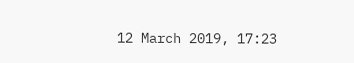12 March 2019, 17:23